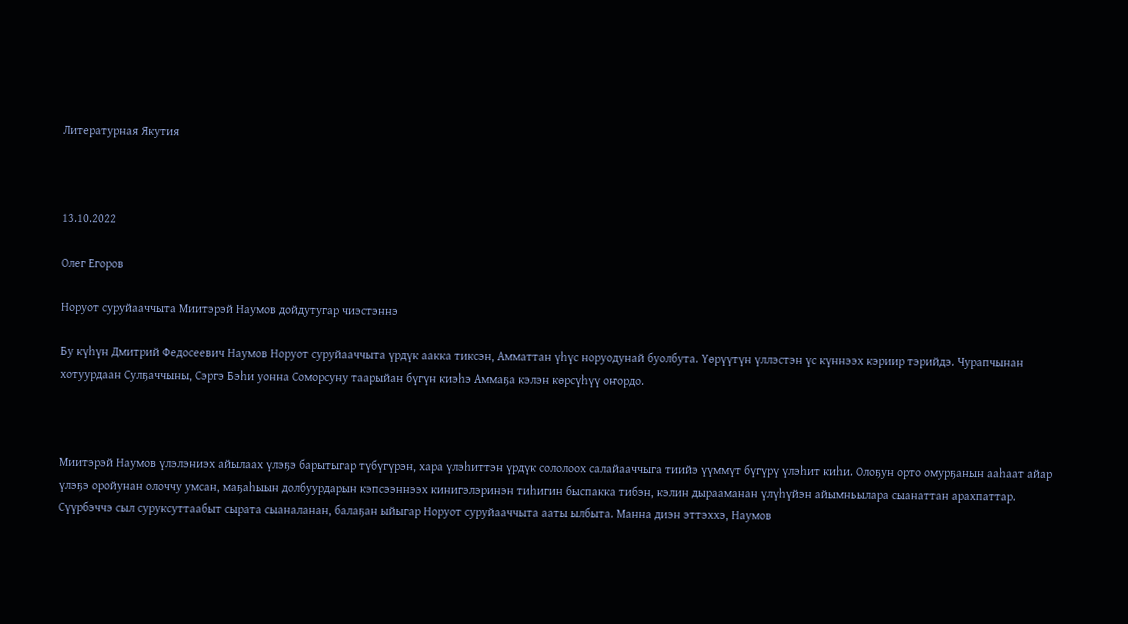Литературная Якутия



13.10.2022

Олег Егоров

Норуот суруйааччыта Миитэрэй Наумов дойдутугар чиэстэннэ

Бу күһүн Дмитрий Федосеевич Наумов Норуот суруйааччыта үрдүк аакка тиксэн, Амматтан үһүс норуодунай буолбута. Үөрүүтүн үллэстэн үс күннээх кэриир тэрийдэ. Чурапчынан хотуурдаан Сулҕаччыны, Сэргэ Бэһи уонна Соморсуну таарыйан бүгүн киэһэ Аммаҕа кэлэн көрсүһүү оҥордо.



Миитэрэй Наумов үлэлэниэх айылаах үлэҕэ барытыгар түбүгүрэн, хара үлэһиттэн үрдүк сололоох салайааччыга тиийэ үүммүт бүгүрү үлэһит киһи. Олоҕун орто омурҕанын ааһаат айар үлэҕэ оройунан олоччу умсан, маҕаһыын долбуурдарын кэпсээннээх кинигэлэринэн тиһигин быспакка тибэн, кэлин дырааманан үлүһүйэн айымньылара сыанаттан арахпаттар. Сүүрбэччэ сыл суруксуттаабыт сырата сыаналанан, балаҕан ыйыгар Норуот суруйааччыта ааты ылбыта. Манна диэн эттэххэ, Наумов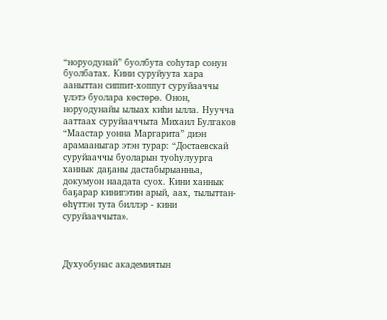“норуодунай” буолбута соһутар сонун буолбатах. Кини суруйуута хара ааныттан сиппит-хоппут суруйааччы үлэтэ буолара көстөрө. Онон, норуодунайы ылыах киһи ылла. Нуучча ааттаах суруйааччыта Михаил Булгаков “Маастар уонна Маргарита” диэн арамааныгар этэн турар: “Достаевскай суруйааччы буоларын туоһулуурга ханнык даҕаны дастабырыанньа, докумуон наадата суох. Кини ханнык баҕарар кинигэтин арый, аах, тылыттан-өһүттэн тута биллэр - кини суруйааччыта».



Духуобунас академиятын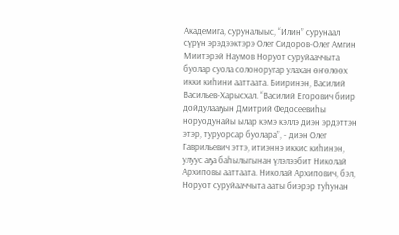Академига, суруналыыс, “Илин” сурунаал сүрүн эрэдээктэрэ Олег Сидоров-Олег Амгин Миитэрэй Наумов Норуот суруйааччыта буолар суола солоноругар улахан өҥөлөөх икки киһини ааттаата. Бииринэн, Василий Васильев-Харысхал. “Василий Егорович биир дойдулааҕын Дмитрий Федосеевиһы норуодунайы ылар кэмэ кэллэ диэн эрдэттэн этэр, туруорсар буолара”, - диэн Олег Гаврильевич эттэ, итиэннэ иккис киһинэн, улуус аҕа баһылыгынан үлэлээбит Николай Архиповы ааттаата. Николай Архипович, бэл, Норуот суруйааччыта ааты биэрэр туһунан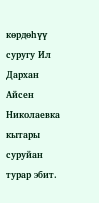көрдөһүү суругу Ил Дархан Айсен Николаевка кытары суруйан турар эбит.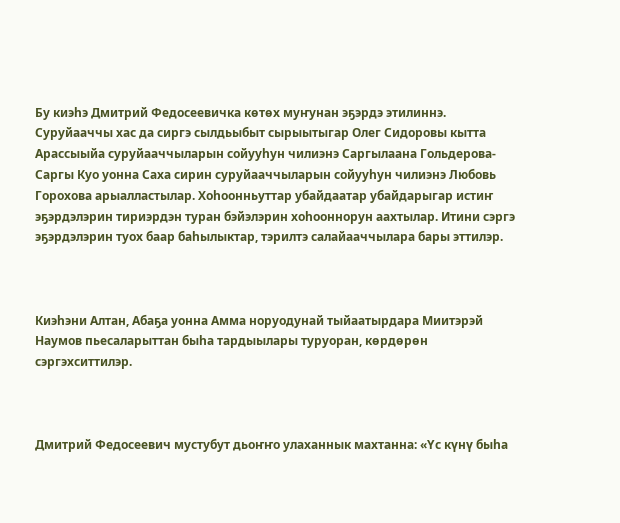Бу киэһэ Дмитрий Федосеевичка көтөх муҥунан эҕэрдэ этилиннэ. Суруйааччы хас да сиргэ сылдьыбыт сырыытыгар Олег Сидоровы кытта Арассыыйа суруйааччыларын сойууһун чилиэнэ Саргылаана Гольдерова-Саргы Куо уонна Саха сирин суруйааччыларын сойууһун чилиэнэ Любовь Горохова арыалластылар. Хоһоонньуттар убайдаатар убайдарыгар истиҥ эҕэрдэлэрин тириэрдэн туран бэйэлэрин хоһооннорун аахтылар. Итини сэргэ эҕэрдэлэрин туох баар баһылыктар, тэрилтэ салайааччылара бары эттилэр.



Киэһэни Алтан, Абаҕа уонна Амма норуодунай тыйаатырдара Миитэрэй Наумов пьесаларыттан быһа тардыылары туруоран, көрдөрөн сэргэхситтилэр.



Дмитрий Федосеевич мустубут дьоҥҥо улаханнык махтанна: «Үс күнү быһа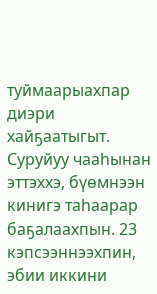туймаарыахпар диэри хайҕаатыгыт. Суруйуу чааһынан эттэххэ, бүөмнээн кинигэ таһаарар баҕалаахпын. 23 кэпсээннээхпин, эбии иккини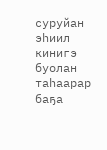суруйан эһиил кинигэ буолан таһаарар баҕа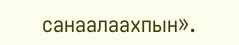санаалаахпын».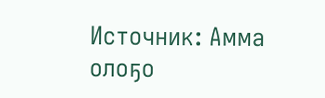Источник: Амма олоҕо